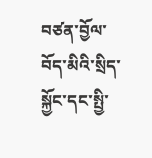བཙན་བྱོལ་བོད་མིའི་སྲིད་སྐྱོང་དང་སྤྱི་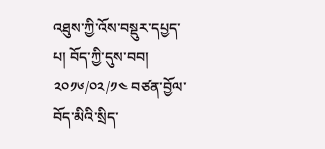འཐུས་ཀྱི་འོས་བསྡུར་དཔྱད་པ། བོད་ཀྱི་དུས་བབ། ༢༠༡༦/༠༢/༡༤ བཙན་བྱོལ་བོད་མིའི་སྲིད་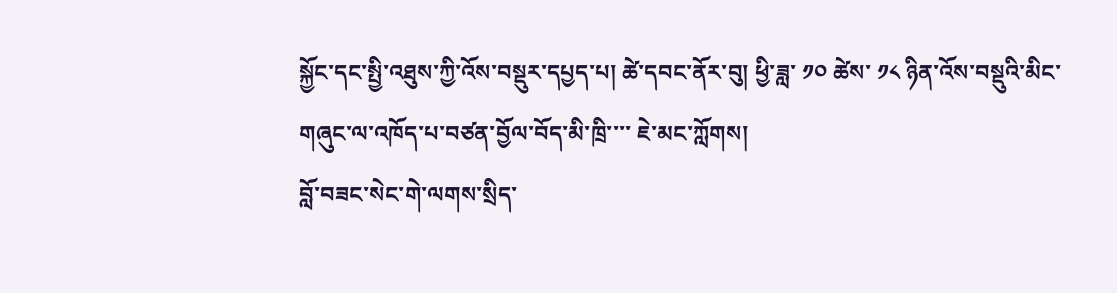སྐྱོང་དང་སྤྱི་འཐུས་ཀྱི་འོས་བསྡུར་དཔྱད་པ། ཚེ་དབང་ནོར་བུ། ཕྱི་ཟླ་ ༡༠ ཚེས་ ༡༨ ཉིན་འོས་བསྡུའི་མིང་གཞུང་ལ་འཁོད་པ་བཙན་བྱོལ་བོད་མི་ཁྲི་་་་ ཇེ་མང་ཀློགས།
བློ་བཟང་སེང་གེ་ལགས་སྲིད་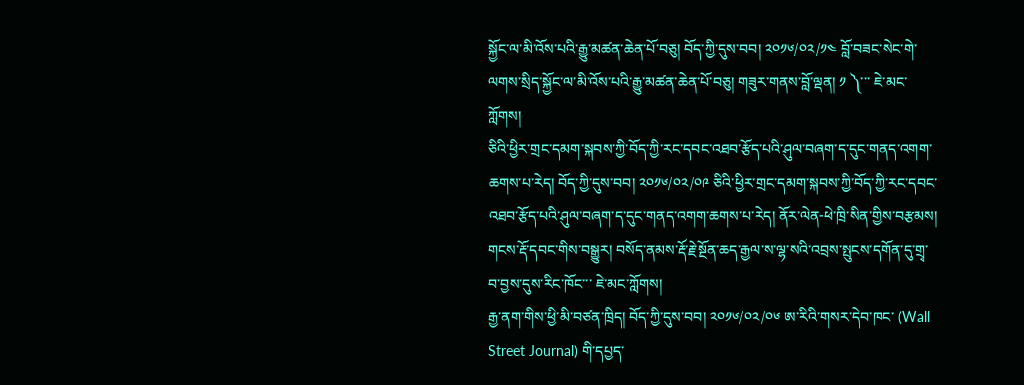སྐྱོང་ལ་མི་འོས་པའི་རྒྱུ་མཚན་ཆེན་པོ་བཅུ། བོད་ཀྱི་དུས་བབ། ༢༠༡༦/༠༢/༡༤ བློ་བཟང་སེང་གེ་ལགས་སྲིད་སྐྱོང་ལ་མི་འོས་པའི་རྒྱུ་མཚན་ཆེན་པོ་བཅུ། གཟུར་གནས་བློ་ལྡན། ༡ ༽་་་ ཇེ་མང་ཀློགས།
ཅིའི་ཕྱིར་གྲང་དམག་སྐབས་ཀྱི་བོད་ཀྱི་རང་དབང་འཐབ་རྩོད་པའི་ཤུལ་བཞག་ད་དུང་གནད་འགག་ཆགས་པ་རེད། བོད་ཀྱི་དུས་བབ། ༢༠༡༦/༠༢/༠༩ ཅིའི་ཕྱིར་གྲང་དམག་སྐབས་ཀྱི་བོད་ཀྱི་རང་དབང་འཐབ་རྩོད་པའི་ཤུལ་བཞག་ད་དུང་གནད་འགག་ཆགས་པ་རེད། ནོར་ལེན-ཕེ་ཁྲི་སིན་གྱིས་བརྩམས། གངས་རྡོ་དབང་གིས་བསྒྱུར། བསོད་ནམས་རྡོ་རྗེ་སྔོན་ཆད་རྒྱལ་ས་ལྷ་སའི་འབྲས་སྤུངས་དགོན་དུ་གྲྭ་བ་བྱས་དུས་རིང་ཁོང་་་ ཇེ་མང་ཀློགས།
རྒྱ་ནག་གིས་ཕྱི་མི་བཙན་ཁྲིད། བོད་ཀྱི་དུས་བབ། ༢༠༡༦/༠༢/༠༦ ཨ་རིའི་གསར་དེབ་ཁང་ (Wall Street Journal) གི་དཔྱད་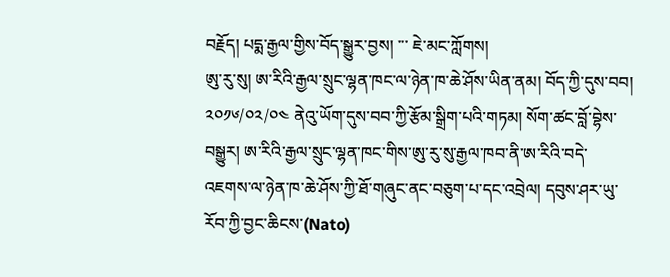བརྗོད། པདྨ་རྒྱལ་གྱིས་བོད་སྒྱུར་བྱས། ་་་ ཇེ་མང་ཀློགས།
ཨུ་རུ་སུ། ཨ་རིའི་རྒྱལ་སྲུང་ལྷན་ཁང་ལ་ཉེན་ཁ་ཆེ་ཤོས་ཡིན་ནམ། བོད་ཀྱི་དུས་བབ། ༢༠༡༦/༠༢/༠༤ ནེའུ་ཡོག་དུས་བབ་ཀྱི་རྩོམ་སྒྲིག་པའི་གཏམ། སོག་ཚང་བློ་བྷེས་བསྒྱུར། ཨ་རིའི་རྒྱལ་སྲུང་ལྷན་ཁང་གིས་ཨུ་རུ་སུ་རྒྱལ་ཁབ་ནི་ཨ་རིའི་བདེ་འཇགས་ལ་ཉེན་ཁ་ཆེ་ཤོས་ཀྱི་ཐོ་གཞུང་ནང་བཅུག་པ་དང་འབྲེལ། དབུས་ཤར་ཡུ་རོབ་ཀྱི་བྱང་ཆིངས་(Nato)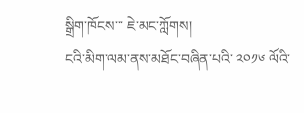སྒྲིག་ཁོངས་་་ ཇེ་མང་ཀློགས།
ངའི་མིག་ལམ་ནས་མཐོང་བཞིན་པའི་ ༢༠༡༦ ལོའི་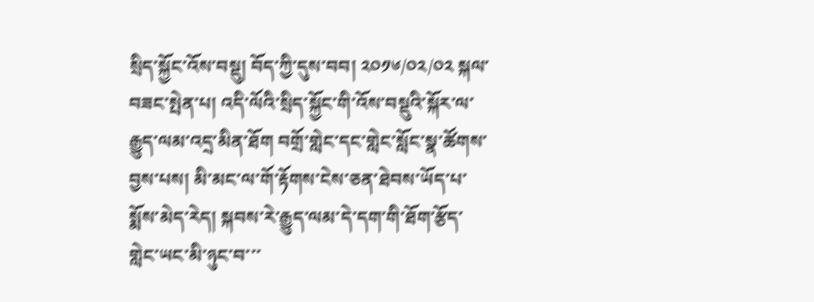སྲིད་སྐྱོང་འོས་བསྡུ། བོད་ཀྱི་དུས་བབ། ༢༠༡༦/༠༢/༠༢ སྐལ་བཟང་སྤེན་པ། འདི་ལོའི་སྲིད་སྐྱོང་གི་འོས་བསྡུའི་སྐོར་ལ་རྒྱུད་ལམ་འདྲ་མིན་ཐོག བགྲོ་གླེང་དང་གླེང་སློང་སྣ་ཚོགས་བྱས་པས། མི་མང་ལ་གོ་རྟོགས་ངེས་ཅན་ཐེབས་ཡོད་པ་སྨོས་མེད་རེད། སྐབས་རེ་རྒྱུད་ལམ་དེ་དག་གི་ཐོག་རྩོད་གླེང་ཡང་མི་ཉུང་བ་་་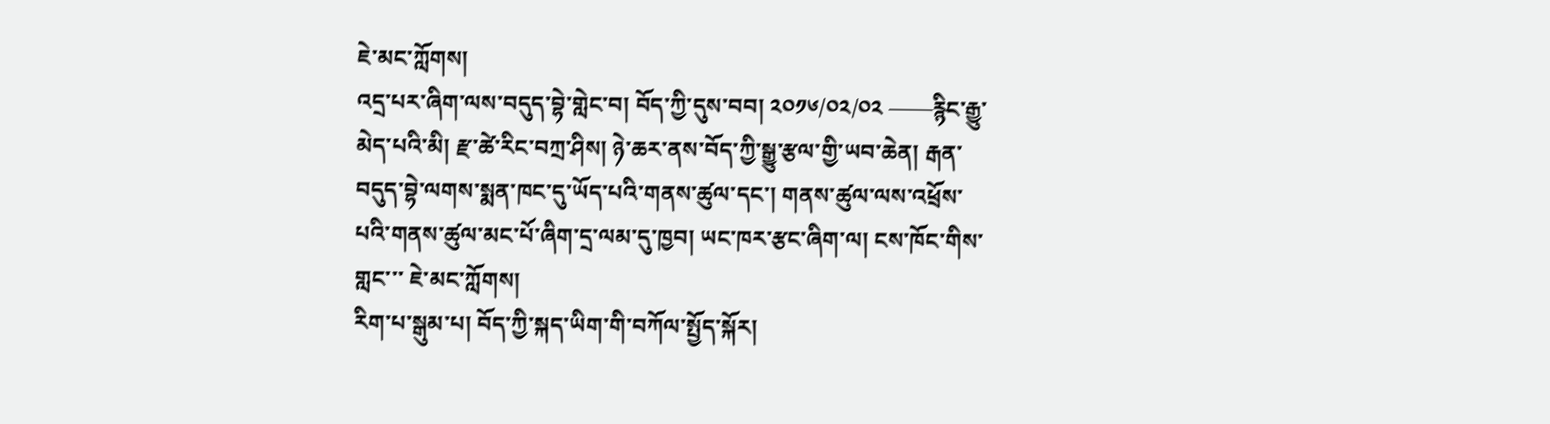ཇེ་མང་ཀློགས།
འདྲ་པར་ཞིག་ལས་བདུད་བྷེ་གླེང་བ། བོད་ཀྱི་དུས་བབ། ༢༠༡༦/༠༢/༠༢ ——རྙིང་རྒྱུ་མེད་པའི་མི། རྫ་ཚེ་རིང་བཀྲ་ཤིས། ཉེ་ཆར་ནས་བོད་ཀྱི་སྒྱུ་རྩལ་གྱི་ཡབ་ཆེན། རྒན་བདུད་བྷེ་ལགས་སྨན་ཁང་དུ་ཡོད་པའི་གནས་ཚུལ་དང་། གནས་ཚུལ་ལས་འཕྲོས་པའི་གནས་ཚུལ་མང་པོ་ཞིག་དྲ་ལམ་དུ་ཁྱབ། ཡང་ཁར་རྩང་ཞིག་ལ། ངས་ཁོང་གིས་གླང་་་ ཇེ་མང་ཀློགས།
རིག་པ་སྒུམ་པ། བོད་ཀྱི་སྐད་ཡིག་གི་བཀོལ་སྤྱོད་སྐོར།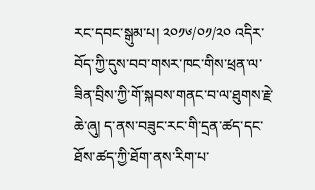རང་དབང་སྒུམ་པ། ༢༠༡༦/༠༡/༢༠ འདིར་བོད་ཀྱི་དུས་བབ་གསར་ཁང་གིས་ཕྲན་ལ་ཟིན་བྲིས་ཀྱི་གོ་སྐབས་གནང་བ་ལ་ཐུགས་རྗེ་ཆེ་ཞུ། ད་ནས་བཟུང་རང་གི་དྲན་ཚད་དང་ཐོས་ཚད་ཀྱི་ཐོག་ནས་རིག་པ་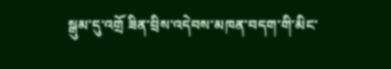སྒུམ་དུ་འགྲོ ཟིན་བྲིས་འདེབས་མཁན་བདག་གི་མིང་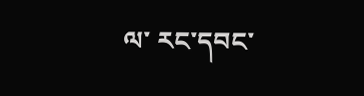ལ་ རང་དབང་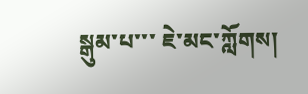སྒུམ་པ་་་ ཇེ་མང་ཀློགས།